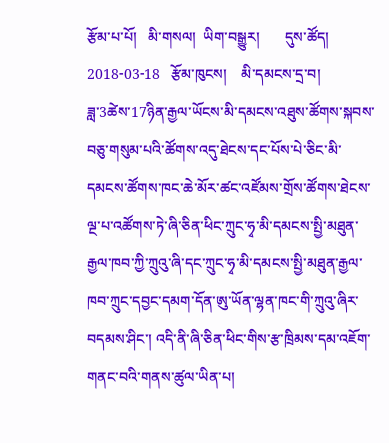རྩོམ་པ་པོ།   མི་གསལ།  ཡིག་བསྒྱུར།       དུས་ཚོད།   2018-03-18   རྩོམ་ཁུངས།    མི་དམངས་དྲ་བ།
ཟླ་3ཚེས་17ཉིན་རྒྱལ་ཡོངས་མི་དམངས་འཐུས་ཚོགས་སྐབས་བཅུ་གསུམ་པའི་ཚོགས་འདུ་ཐེངས་དང་པོས་པེ་ཅིང་མི་དམངས་ཚོགས་ཁང་ཆེ་མོར་ཚང་འཛོམས་གྲོས་ཚོགས་ཐེངས་ལྔ་པ་འཚོགས་ཏེ་ཞི་ཅིན་ཕིང་ཀྲུང་ཧྭ་མི་དམངས་སྤྱི་མཐུན་རྒྱལ་ཁབ་ཀྱི་ཀྲུའུ་ཞི་དང་ཀྲུང་ཧྭ་མི་དམངས་སྤྱི་མཐུན་རྒྱལ་ཁབ་ཀྲུང་དབྱང་དམག་དོན་ཨུ་ཡོན་ལྷན་ཁང་གི་ཀྲུའུ་ཞིར་བདམས་ཤིང་། འདི་ནི་ཞི་ཅིན་ཕིང་གིས་རྩ་ཁྲིམས་དམ་འཇོག་གནང་བའི་གནས་ཚུལ་ཡིན་པ།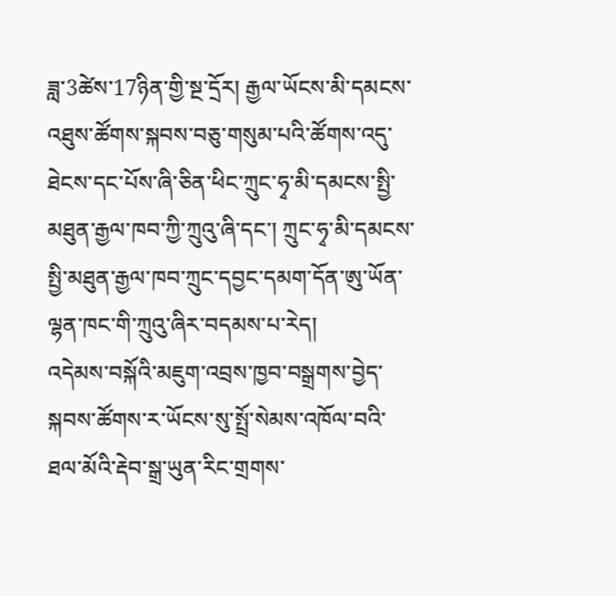ཟླ་3ཚེས་17ཉིན་གྱི་སྔ་དྲོར། རྒྱལ་ཡོངས་མི་དམངས་འཐུས་ཚོགས་སྐབས་བཅུ་གསུམ་པའི་ཚོགས་འདུ་ཐེངས་དང་པོས་ཞི་ཅིན་ཕིང་ཀྲུང་ཧྭ་མི་དམངས་སྤྱི་མཐུན་རྒྱལ་ཁབ་ཀྱི་ཀྲུའུ་ཞི་དང་། ཀྲུང་ཧྭ་མི་དམངས་སྤྱི་མཐུན་རྒྱལ་ཁབ་ཀྲུང་དབྱང་དམག་དོན་ཨུ་ཡོན་ལྷན་ཁང་གི་ཀྲུའུ་ཞིར་བདམས་པ་རེད།
འདེམས་བསྐོའི་མཇུག་འབྲས་ཁྱབ་བསྒྲགས་བྱེད་སྐབས་ཚོགས་ར་ཡོངས་སུ་སྤྲོ་སེམས་འཁོལ་བའི་ཐལ་མོའི་རྡེབ་སྒྲ་ཡུན་རིང་གྲགས་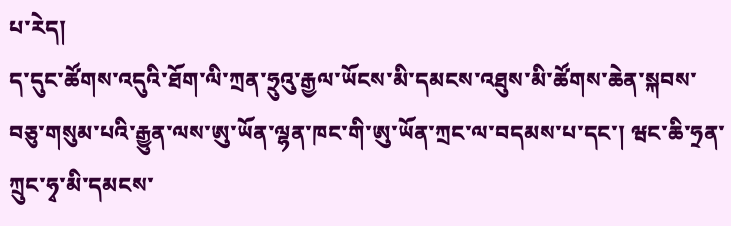པ་རེད།
ད་དུང་ཚོགས་འདུའི་ཐོག་ལི་ཀྲན་ཧྲུའུ་རྒྱལ་ཡོངས་མི་དམངས་འཐུས་མི་ཚོགས་ཆེན་སྐབས་བཅུ་གསུམ་པའི་རྒྱུན་ལས་ཨུ་ཡོན་ལྷན་ཁང་གི་ཨུ་ཡོན་ཀྲང་ལ་བདམས་པ་དང་། ཝང་ཆི་ཧྲན་ཀྲུང་ཧྭ་མི་དམངས་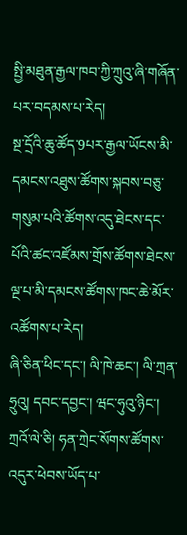སྤྱི་མཐུན་རྒྱལ་ཁབ་ཀྱི་ཀྲུའུ་ཞི་གཞོན་པར་བདམས་པ་རེད།
སྔ་དྲོའི་ཆུ་ཚོད་9པར་རྒྱལ་ཡོངས་མི་དམངས་འཐུས་ཚོགས་སྐབས་བཅུ་གསུམ་པའི་ཚོགས་འདུ་ཐེངས་དང་པོའི་ཚང་འཛོམས་གྲོས་ཚོགས་ཐེངས་ལྔ་པ་མི་དམངས་ཚོགས་ཁང་ཆེ་མོར་འཚོགས་པ་རེད།
ཞི་ཅིན་ཕིང་དང་། ལི་ཁེ་ཆང་། ལི་ཀྲན་ཧྲུའུ། དབང་དབྱང་། ཝང་ཧུའུ་ཉིང་། ཀྲའོ་ལེ་ཅི། ཧན་ཀྲེང་སོགས་ཚོགས་འདུར་ཕེབས་ཡོད་པ་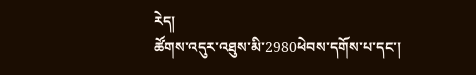རེད།
ཚོགས་འདུར་འཐུས་མི་2980ཕེབས་དགོས་པ་དང་།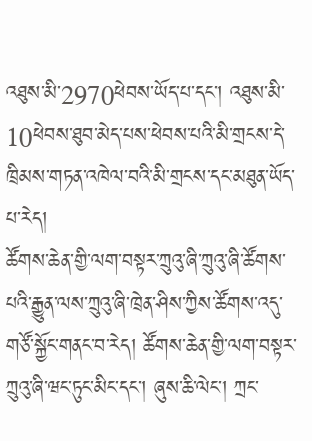འཐུས་མི་2970ཕེབས་ཡོད་པ་དང་། འཐུས་མི་10ཕེབས་ཐུབ་མེད་པས་ཕེབས་པའི་མི་གྲངས་དེ་ཁྲིམས་གཏན་འཁེལ་བའི་མི་གྲངས་དང་མཐུན་ཡོད་པ་རེད།
ཚོགས་ཆེན་གྱི་ལག་བསྟར་ཀྲུའུ་ཞི་ཀྲུའུ་ཞི་ཚོགས་པའི་རྒྱུན་ལས་ཀྲུའུ་ཞི་ཁྲེན་ཤིས་ཀྱིས་ཚོགས་འདུ་གཙོ་སྐྱོང་གནང་བ་རེད། ཚོགས་ཆེན་གྱི་ལག་བསྟར་ཀྲུའུ་ཞི་ཝང་ཏུང་མིང་དང་། ཞུས་ཆི་ལེང་། ཀྲང་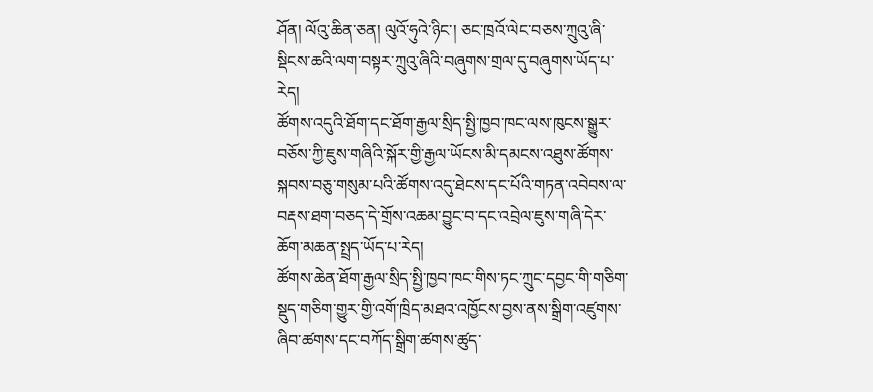ཤོན། ལོའུ་ཆིན་ཅན། ལུའོ་ཧུའེ་ཉིང་། ཅང་ཁྲའོ་ལེང་བཅས་ཀྲུའུ་ཞི་སྡིངས་ཆའི་ལག་བསྟར་ཀྲུའུ་ཞིའི་བཞུགས་གྲལ་དུ་བཞུགས་ཡོད་པ་རེད།
ཚོགས་འདུའི་ཐོག་དང་ཐོག་རྒྱལ་སྲིད་སྤྱི་ཁྱབ་ཁང་ལས་ཁུངས་སྒྱུར་བཅོས་ཀྱི་ཇུས་གཞིའི་སྐོར་གྱི་རྒྱལ་ཡོངས་མི་དམངས་འཐུས་ཚོགས་སྐབས་བཅུ་གསུམ་པའི་ཚོགས་འདུ་ཐེངས་དང་པོའི་གཏན་འབེབས་ལ་བརྡས་ཐག་བཅད་དེ་གྲོས་འཆམ་བྱུང་བ་དང་འབྲེལ་ཇུས་གཞི་དེར་ཆོག་མཆན་སྤྲད་ཡོད་པ་རེད།
ཚོགས་ཆེན་ཐོག་རྒྱལ་སྲིད་སྤྱི་ཁྱབ་ཁང་གིས་ཏང་ཀྲུང་དབྱང་གི་གཅིག་སྡུད་གཅིག་གྱུར་གྱི་འགོ་ཁྲིད་མཐའ་འཁྱོངས་བྱས་ནས་སྒྲིག་འཛུགས་ཞིབ་ཚགས་དང་བཀོད་སྒྲིག་ཚགས་ཚུད་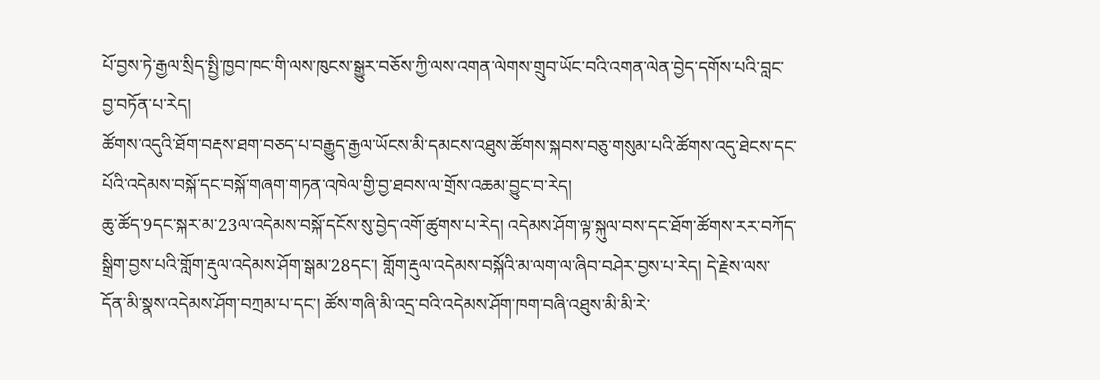པོ་བྱས་ཏེ་རྒྱལ་སྲིད་སྤྱི་ཁྱབ་ཁང་གི་ལས་ཁུངས་སྒྱུར་བཅོས་ཀྱི་ལས་འགན་ལེགས་གྲུབ་ཡོང་བའི་འགན་ལེན་བྱེད་དགོས་པའི་བླང་བྱ་བཏོན་པ་རེད།
ཚོགས་འདུའི་ཐོག་བརྡས་ཐག་བཅད་པ་བརྒྱུད་རྒྱལ་ཡོངས་མི་དམངས་འཐུས་ཚོགས་སྐབས་བཅུ་གསུམ་པའི་ཚོགས་འདུ་ཐེངས་དང་པོའི་འདེམས་བསྐོ་དང་བསྐོ་གཞག་གཏན་འཁེལ་གྱི་བྱ་ཐབས་ལ་གྲོས་འཆམ་བྱུང་བ་རེད།
ཆུ་ཚོད་9དང་སྐར་མ་23ལ་འདེམས་བསྐོ་དངོས་སུ་བྱེད་འགོ་ཚུགས་པ་རེད། འདེམས་ཤོག་ལྟ་སྐུལ་བས་དང་ཐོག་ཚོགས་རར་བཀོད་སྒྲིག་བྱས་པའི་གློག་རྡུལ་འདེམས་ཤོག་སྒམ་28དང་། གློག་རྡུལ་འདེམས་བསྐོའི་མ་ལག་ལ་ཞིབ་བཤེར་བྱས་པ་རེད། དེ་རྗེས་ལས་དོན་མི་སྣས་འདེམས་ཤོག་བཀྲམ་པ་དང་། ཚོས་གཞི་མི་འདྲ་བའི་འདེམས་ཤོག་ཁག་བཞི་འཐུས་མི་མི་རེ་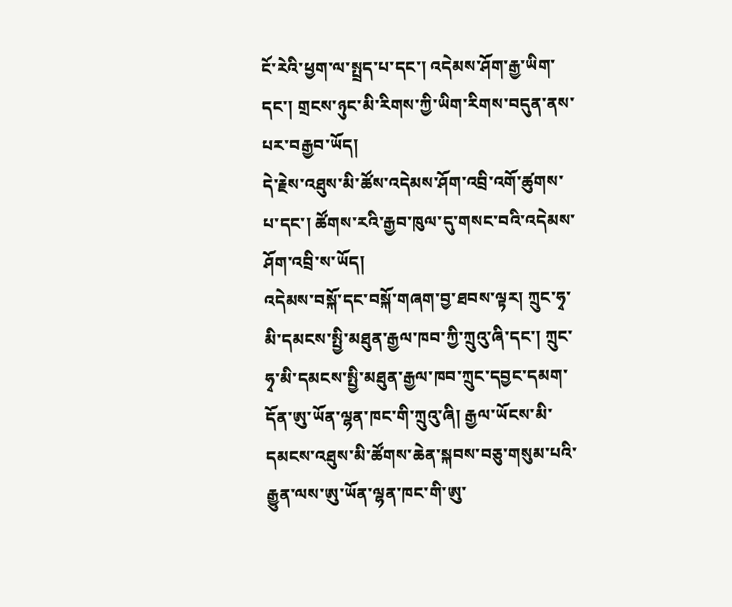ངོ་རེའི་ཕྱག་ལ་སྤྲད་པ་དང་། འདེམས་ཤོག་རྒྱ་ཡིག་དང་། གྲངས་ཉུང་མི་རིགས་ཀྱི་ཡིག་རིགས་བདུན་ནས་པར་བརྒྱབ་ཡོད།
དེ་རྗེས་འཐུས་མི་ཚོས་འདེམས་ཤོག་འབྲི་འགོ་ཚུགས་པ་དང་། ཚོགས་རའི་རྒྱབ་ཁུལ་དུ་གསང་བའི་འདེམས་ཤོག་འབྲི་ས་ཡོད།
འདེམས་བསྐོ་དང་བསྐོ་གཞག་བྱ་ཐབས་ལྟར། ཀྲུང་ཧྭ་མི་དམངས་སྤྱི་མཐུན་རྒྱལ་ཁབ་ཀྱི་ཀྲུའུ་ཞི་དང་། ཀྲུང་ཧྭ་མི་དམངས་སྤྱི་མཐུན་རྒྱལ་ཁབ་ཀྲུང་དབྱང་དམག་དོན་ཨུ་ཡོན་ལྷན་ཁང་གི་ཀྲུའུ་ཞི། རྒྱལ་ཡོངས་མི་དམངས་འཐུས་མི་ཚོགས་ཆེན་སྐབས་བཅུ་གསུམ་པའི་རྒྱུན་ལས་ཨུ་ཡོན་ལྷན་ཁང་གི་ཨུ་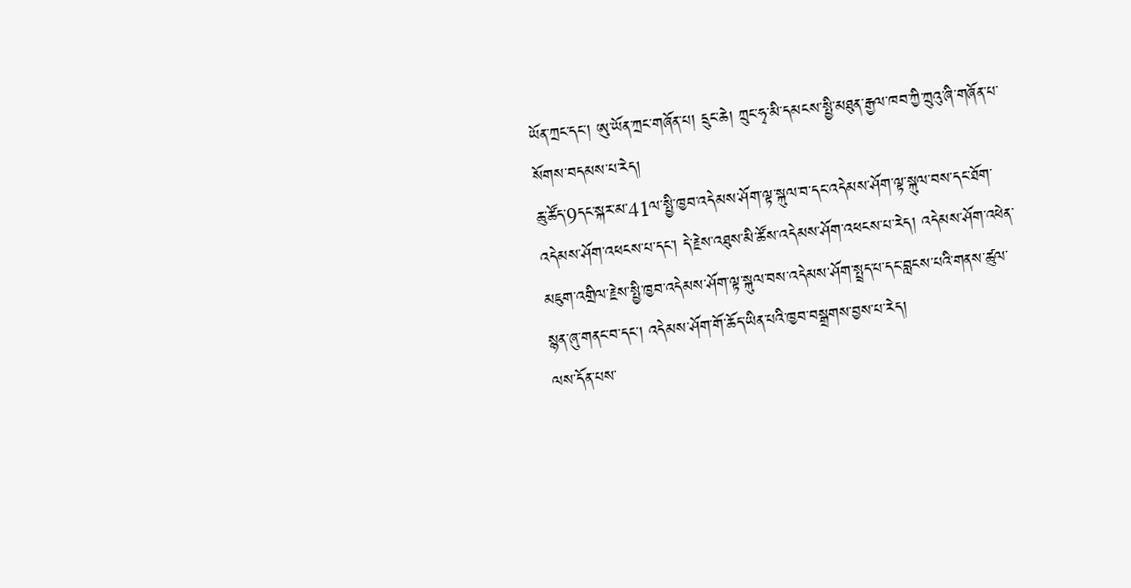ཡོན་ཀྲང་དང་། ཨུ་ཡོན་ཀྲང་གཞོན་པ། དྲུང་ཆེ། ཀྲུང་ཧྭ་མི་དམངས་སྤྱི་མཐུན་རྒྱལ་ཁབ་ཀྱི་ཀྲུའུ་ཞི་གཞོན་པ་སོགས་བདམས་པ་རེད།
ཆུ་ཚོད་9དང་སྐར་མ་41ལ་སྤྱི་ཁྱབ་འདེམས་ཤོག་ལྟ་སྐུལ་བ་དང་འདེམས་ཤོག་ལྟ་སྐུལ་བས་དང་ཐོག་འདེམས་ཤོག་འཕངས་པ་དང་། དེ་རྗེས་འཐུས་མི་ཚོས་འདེམས་ཤོག་འཕངས་པ་རེད། འདེམས་ཤོག་འཕེན་མཇུག་འགྲིལ་རྗེས་སྤྱི་ཁྱབ་འདེམས་ཤོག་ལྟ་སྐུལ་བས་འདེམས་ཤོག་སྤྲད་པ་དང་བླངས་པའི་གནས་ཚུལ་སྙན་ཞུ་གནང་བ་དང་། འདེམས་ཤོག་གོ་ཆོད་ཡིན་པའི་ཁྱབ་བསྒྲགས་བྱས་པ་རེད།
ལས་དོན་པས་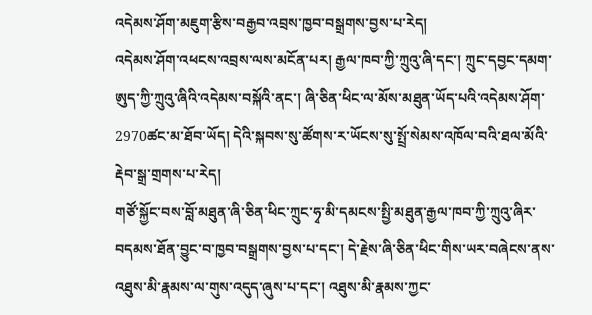འདེམས་ཤོག་མཇུག་རྩིས་བརྒྱབ་འབྲས་ཁྱབ་བསྒྲགས་བྱས་པ་རེད།
འདེམས་ཤོག་འཕངས་འབྲས་ལས་མངོན་པར། རྒྱལ་ཁབ་ཀྱི་ཀྲུའུ་ཞི་དང་། ཀྲུང་དབྱང་དམག་ཨུད་ཀྱི་ཀྲུའུ་ཞིའི་འདེམས་བསྐོའི་ནང་། ཞི་ཅིན་ཕིང་ལ་མོས་མཐུན་ཡོད་པའི་འདེམས་ཤོག་2970ཚང་མ་ཐོབ་ཡོད། དེའི་སྐབས་སུ་ཚོགས་ར་ཡོངས་སུ་སྤྲོ་སེམས་འཁོལ་བའི་ཐལ་མོའི་རྡེབ་སྒྲ་གྲགས་པ་རེད།
གཙོ་སྐྱོང་བས་བློ་མཐུན་ཞི་ཅིན་ཕིང་ཀྲུང་ཧྭ་མི་དམངས་སྤྱི་མཐུན་རྒྱལ་ཁབ་ཀྱི་ཀྲུའུ་ཞིར་བདམས་ཐོན་བྱུང་བ་ཁྱབ་བསྒྲགས་བྱས་པ་དང་། དེ་རྗེས་ཞི་ཅིན་ཕིང་གིས་ཡར་བཞེངས་ནས་འཐུས་མི་རྣམས་ལ་གུས་འདུད་ཞུས་པ་དང་། འཐུས་མི་རྣམས་ཀྱང་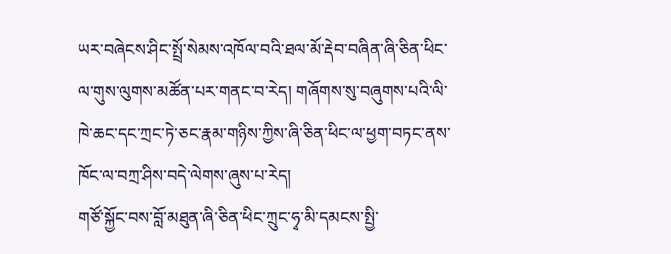ཡར་བཞེངས་ཤིང་སྤྲོ་སེམས་འཁོལ་བའི་ཐལ་མོ་རྡེབ་བཞིན་ཞི་ཅིན་ཕིང་ལ་གུས་ལུགས་མཚོན་པར་གནང་བ་རེད། གཞོགས་སུ་བཞུགས་པའི་ལི་ཁེ་ཆང་དང་ཀྲང་ཏེ་ཅང་རྣམ་གཉིས་ཀྱིས་ཞི་ཅིན་ཕིང་ལ་ཕྱག་བཏང་ནས་ཁོང་ལ་བཀྲ་ཤིས་བདེ་ལེགས་ཞུས་པ་རེད།
གཙོ་སྐྱོང་བས་བློ་མཐུན་ཞི་ཅིན་ཕིང་ཀྲུང་ཧྭ་མི་དམངས་སྤྱི་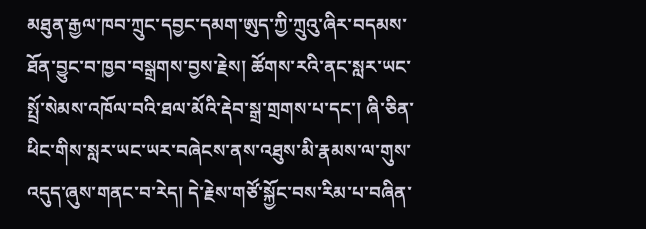མཐུན་རྒྱལ་ཁབ་ཀྲུང་དབྱང་དམག་ཨུད་ཀྱི་ཀྲུའུ་ཞིར་བདམས་ཐོན་བྱུང་བ་ཁྱབ་བསྒྲགས་བྱས་རྗེས། ཚོགས་རའི་ནང་སླར་ཡང་སྤྲོ་སེམས་འཁོལ་བའི་ཐལ་མོའི་རྡེབ་སྒྲ་གྲགས་པ་དང་། ཞི་ཅིན་ཕིང་གིས་སླར་ཡང་ཡར་བཞེངས་ནས་འཐུས་མི་རྣམས་ལ་གུས་འདུད་ཞུས་གནང་བ་རེད། དེ་རྗེས་གཙོ་སྐྱོང་བས་རིམ་པ་བཞིན་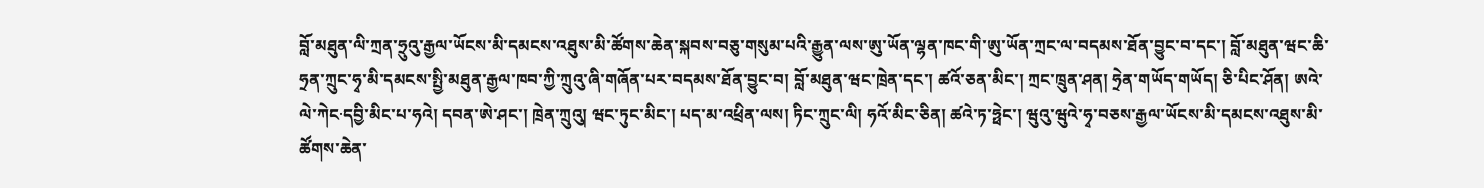བློ་མཐུན་ལི་ཀྲན་ཧྲུའུ་རྒྱལ་ཡོངས་མི་དམངས་འཐུས་མི་ཚོགས་ཆེན་སྐབས་བཅུ་གསུམ་པའི་རྒྱུན་ལས་ཨུ་ཡོན་ལྷན་ཁང་གི་ཨུ་ཡོན་ཀྲང་ལ་བདམས་ཐོན་བྱུང་བ་དང་། བློ་མཐུན་ཝང་ཆི་ཧྲན་ཀྲུང་ཧྭ་མི་དམངས་སྤྱི་མཐུན་རྒྱལ་ཁབ་ཀྱི་ཀྲུའུ་ཞི་གཞོན་པར་བདམས་ཐོན་བྱུང་བ། བློ་མཐུན་ཝང་ཁྲེན་དང་། ཚའོ་ཅན་མིང་། ཀྲང་ཁྲུན་ཤན། ཧྲེན་གཡོད་གཡོད། ཅི་པིང་ཤོན། ཨའེ་ལེ་ཀེང·དབྱི་མིང་པ་ཧའེ། དབན་ཨེ་ཤང་། ཁྲེན་ཀྲུའུ། ཝང་ཏུང་མིང་། པད་མ་འཕྲིན་ལས། ཏིང་ཀྲུང་ལི། ཧའོ་མིང་ཅིན། ཚའེ་ཏ་ཧྥེང་། ཝུའུ་ཝུའེ་ཧྭ་བཅས་རྒྱལ་ཡོངས་མི་དམངས་འཐུས་མི་ཚོགས་ཆེན་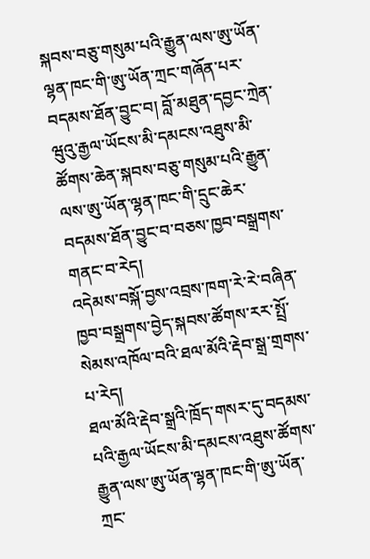སྐབས་བཅུ་གསུམ་པའི་རྒྱུན་ལས་ཨུ་ཡོན་ལྷན་ཁང་གི་ཨུ་ཡོན་ཀྲང་གཞོན་པར་བདམས་ཐོན་བྱུང་བ། བློ་མཐུན་དབྱང་ཀྲེན་ཝུའུ་རྒྱལ་ཡོངས་མི་དམངས་འཐུས་མི་ཚོགས་ཆེན་སྐབས་བཅུ་གསུམ་པའི་རྒྱུན་ལས་ཨུ་ཡོན་ལྷན་ཁང་གི་དྲུང་ཆེར་བདམས་ཐོན་བྱུང་བ་བཅས་ཁྱབ་བསྒྲགས་གནང་བ་རེད།
འདེམས་བསྐོ་བྱས་འབྲས་ཁག་རེ་རེ་བཞིན་ཁྱབ་བསྒྲགས་བྱེད་སྐབས་ཚོགས་རར་སྤྲོ་སེམས་འཁོལ་བའི་ཐལ་མོའི་རྡེབ་སྒྲ་གྲགས་པ་རེད།
ཐལ་མོའི་རྡེབ་སྒྲའི་ཁྲོད་གསར་དུ་བདམས་པའི་རྒྱལ་ཡོངས་མི་དམངས་འཐུས་ཚོགས་རྒྱུན་ལས་ཨུ་ཡོན་ལྷན་ཁང་གི་ཨུ་ཡོན་ཀྲང་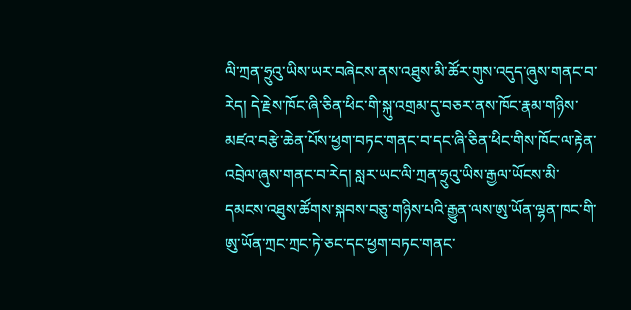ལི་ཀྲན་ཧྲུའུ་ཡིས་ཡར་བཞེངས་ནས་འཐུས་མི་ཚོར་གུས་འདུད་ཞུས་གནང་བ་རེད། དེ་རྗེས་ཁོང་ཞི་ཅིན་ཕིང་གི་སྐུ་འགྲམ་དུ་བཅར་ནས་ཁོང་རྣམ་གཉིས་མཛའ་བརྩེ་ཆེན་པོས་ཕྱག་བཏང་གནང་བ་དང་ཞི་ཅིན་ཕིང་གིས་ཁོང་ལ་རྟེན་འབྲེལ་ཞུས་གནང་བ་རེད། སླར་ཡང་ལི་ཀྲན་ཧྲུའུ་ཡིས་རྒྱལ་ཡོངས་མི་དམངས་འཐུས་ཚོགས་སྐབས་བཅུ་གཉིས་པའི་རྒྱུན་ལས་ཨུ་ཡོན་ལྷན་ཁང་གི་ཨུ་ཡོན་ཀྲང་ཀྲང་ཏེ་ཅང་དང་ཕྱག་བཏང་གནང་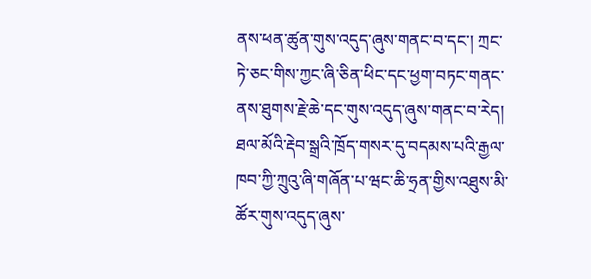ནས་ཕན་ཚུན་གུས་འདུད་ཞུས་གནང་བ་དང་། ཀྲང་ཏེ་ཅང་གིས་ཀྱང་ཞི་ཅིན་ཕིང་དང་ཕྱག་བཏང་གནང་ནས་ཐུགས་རྗེ་ཆེ་དང་གུས་འདུད་ཞུས་གནང་བ་རེད།
ཐལ་མོའི་རྡེབ་སྒྲའི་ཁྲོད་གསར་དུ་བདམས་པའི་རྒྱལ་ཁབ་ཀྱི་ཀྲུའུ་ཞི་གཞོན་པ་ཝང་ཆི་ཧྲན་གྱིས་འཐུས་མི་ཚོར་གུས་འདུད་ཞུས་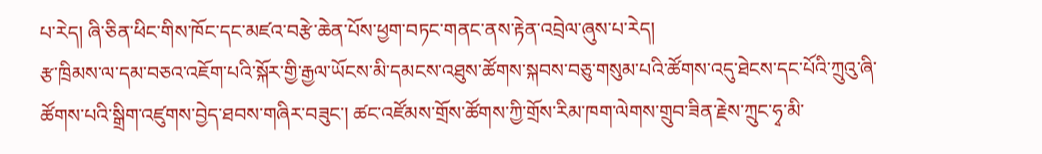པ་རེད། ཞི་ཅིན་ཕིང་གིས་ཁོང་དང་མཛའ་བརྩེ་ཆེན་པོས་ཕྱག་བཏང་གནང་ནས་རྟེན་འབྲེལ་ཞུས་པ་རེད།
རྩ་ཁྲིམས་ལ་དམ་བཅའ་འཇོག་པའི་སྐོར་གྱི་རྒྱལ་ཡོངས་མི་དམངས་འཐུས་ཚོགས་སྐབས་བཅུ་གསུམ་པའི་ཚོགས་འདུ་ཐེངས་དང་པོའི་ཀྲུའུ་ཞི་ཚོགས་པའི་སྒྲིག་འཛུགས་བྱེད་ཐབས་གཞིར་བཟུང་། ཚང་འཛོམས་གྲོས་ཚོགས་ཀྱི་གྲོས་རིམ་ཁག་ལེགས་གྲུབ་ཟིན་རྗེས་ཀྲུང་ཧྭ་མི་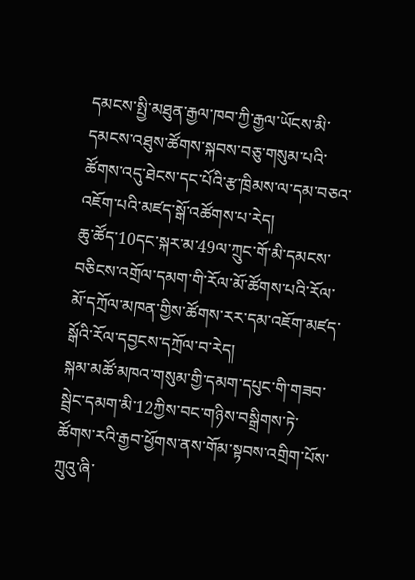དམངས་སྤྱི་མཐུན་རྒྱལ་ཁབ་ཀྱི་རྒྱལ་ཡོངས་མི་དམངས་འཐུས་ཚོགས་སྐབས་བཅུ་གསུམ་པའི་ཚོགས་འདུ་ཐེངས་དང་པོའི་རྩ་ཁྲིམས་ལ་དམ་བཅའ་འཇོག་པའི་མཛད་སྒོ་འཚོགས་པ་རེད།
ཆུ་ཚོད་10དང་སྐར་མ་49ལ་ཀྲུང་གོ་མི་དམངས་བཅིངས་འགྲོལ་དམག་གི་རོལ་མོ་ཚོགས་པའི་རོལ་མོ་དཀྲོལ་མཁན་གྱིས་ཚོགས་རར་དམ་འཇོག་མཛད་སྒོའི་རོལ་དབྱངས་དཀྲོལ་བ་རེད།
སྐམ་མཚོ་མཁའ་གསུམ་གྱི་དམག་དཔུང་གི་གཟབ་སྦྲེང་དམག་མི་12ཀྱིས་བང་གཉིས་བསྒྲིགས་ཏེ་ཚོགས་རའི་རྒྱབ་ཕྱོགས་ནས་གོམ་སྟབས་འགྲིག་པོས་ཀྲུའུ་ཞི་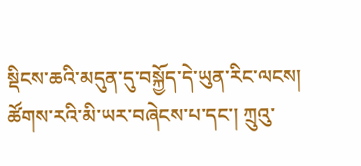སྡིངས་ཆའི་མདུན་དུ་བསྐྱོད་དེ་ཡུན་རིང་ལངས།
ཚོགས་རའི་མི་ཡར་བཞེངས་པ་དང་། ཀྲུའུ་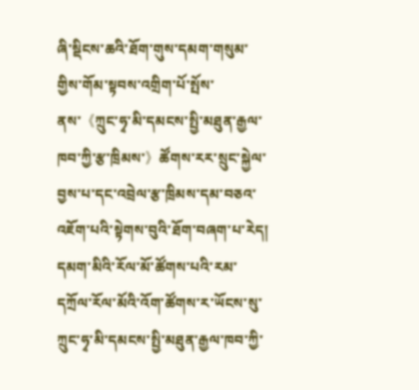ཞི་སྡིངས་ཆའི་ཐོག་གུས་དམག་གསུམ་གྱིས་གོམ་སྟབས་འགྲིག་པོ་སྤོས་ནས་《ཀྲུང་ཧྭ་མི་དམངས་སྤྱི་མཐུན་རྒྱལ་ཁབ་ཀྱི་རྩ་ཁྲིམས་》ཚོགས་རར་སྲུང་སྐྱེལ་བྱས་པ་དང་འབྲེལ་རྩ་ཁྲིམས་དམ་བཅའ་འཇོག་པའི་སྟེགས་བུའི་ཐོག་བཞག་པ་རེད།
དམག་མིའི་རོལ་མོ་ཚོགས་པའི་རམ་དཀྲོལ་རོལ་མོའི་འོག་ཚོགས་ར་ཡོངས་སུ་ཀྲུང་ཧྭ་མི་དམངས་སྤྱི་མཐུན་རྒྱལ་ཁབ་ཀྱི་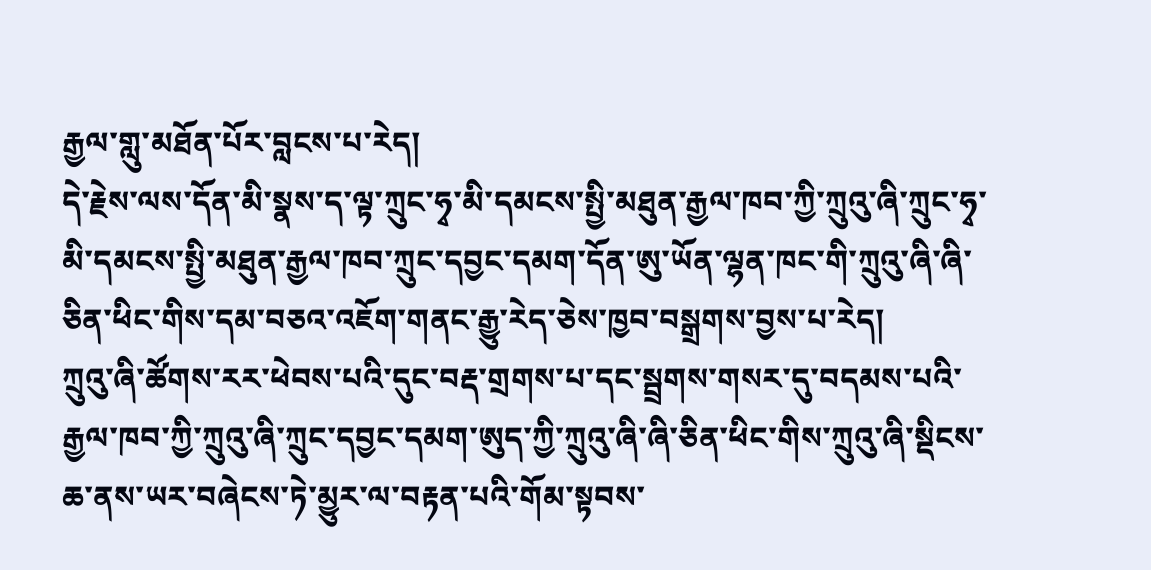རྒྱལ་གླུ་མཐོན་པོར་བླངས་པ་རེད།
དེ་རྗེས་ལས་དོན་མི་སྣས་ད་ལྟ་ཀྲུང་ཧྭ་མི་དམངས་སྤྱི་མཐུན་རྒྱལ་ཁབ་ཀྱི་ཀྲུའུ་ཞི་ཀྲུང་ཧྭ་མི་དམངས་སྤྱི་མཐུན་རྒྱལ་ཁབ་ཀྲུང་དབྱང་དམག་དོན་ཨུ་ཡོན་ལྷན་ཁང་གི་ཀྲུའུ་ཞི་ཞི་ཅིན་ཕིང་གིས་དམ་བཅའ་འཇོག་གནང་རྒྱུ་རེད་ཅེས་ཁྱབ་བསྒྲགས་བྱས་པ་རེད།
ཀྲུའུ་ཞི་ཚོགས་རར་ཕེབས་པའི་དུང་བརྡ་གྲགས་པ་དང་སྦྲགས་གསར་དུ་བདམས་པའི་རྒྱལ་ཁབ་ཀྱི་ཀྲུའུ་ཞི་ཀྲུང་དབྱང་དམག་ཨུད་ཀྱི་ཀྲུའུ་ཞི་ཞི་ཅིན་ཕིང་གིས་ཀྲུའུ་ཞི་སྡིངས་ཆ་ནས་ཡར་བཞེངས་ཏེ་མྱུར་ལ་བརྟན་པའི་གོམ་སྟབས་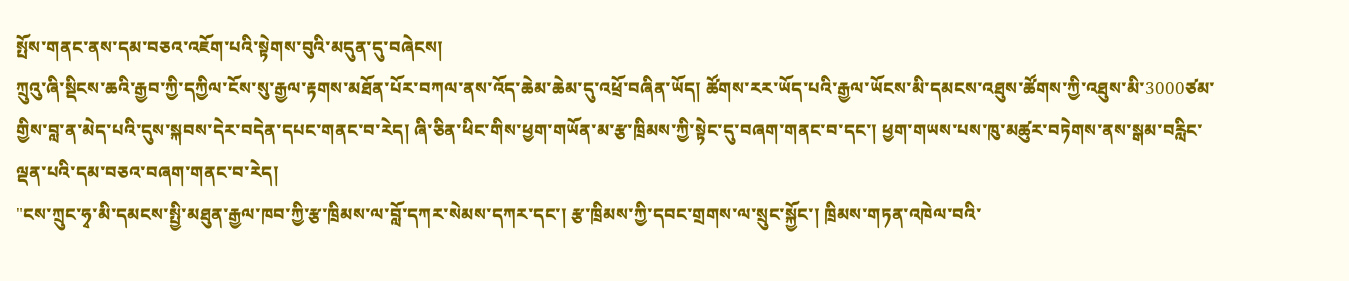སྤོས་གནང་ནས་དམ་བཅའ་འཇོག་པའི་སྟེགས་བུའི་མདུན་དུ་བཞེངས།
ཀྲུའུ་ཞི་སྡིངས་ཆའི་རྒྱབ་ཀྱི་དཀྱིལ་ངོས་སུ་རྒྱལ་རྟགས་མཐོན་པོར་བཀལ་ནས་འོད་ཆེམ་ཆེམ་དུ་འཕྲོ་བཞིན་ཡོད། ཚོགས་རར་ཡོད་པའི་རྒྱལ་ཡོངས་མི་དམངས་འཐུས་ཚོགས་ཀྱི་འཐུས་མི་3000ཙམ་གྱིས་བླ་ན་མེད་པའི་དུས་སྐབས་དེར་བདེན་དཔང་གནང་བ་རེད། ཞི་ཅིན་ཕིང་གིས་ཕྱག་གཡོན་མ་རྩ་ཁྲིམས་ཀྱི་སྟེང་དུ་བཞག་གནང་བ་དང་། ཕྱག་གཡས་པས་ཁུ་མཚུར་བཏེགས་ནས་སྒམ་བརླིང་ལྡན་པའི་དམ་བཅའ་བཞག་གནང་བ་རེད།
"ངས་ཀྲུང་ཧྭ་མི་དམངས་སྤྱི་མཐུན་རྒྱལ་ཁབ་ཀྱི་རྩ་ཁྲིམས་ལ་བློ་དཀར་སེམས་དཀར་དང་། རྩ་ཁྲིམས་ཀྱི་དབང་གྲགས་ལ་སྲུང་སྐྱོང་། ཁྲིམས་གཏན་འཁེལ་བའི་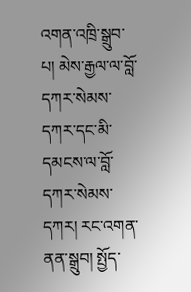འགན་འཁྲི་སྒྲུབ་པ། མེས་རྒྱལ་ལ་བློ་དཀར་སེམས་དཀར་དང་མི་དམངས་ལ་བློ་དཀར་སེམས་དཀར། རང་འགན་ནན་སྒྲུབ། སྤྱོད་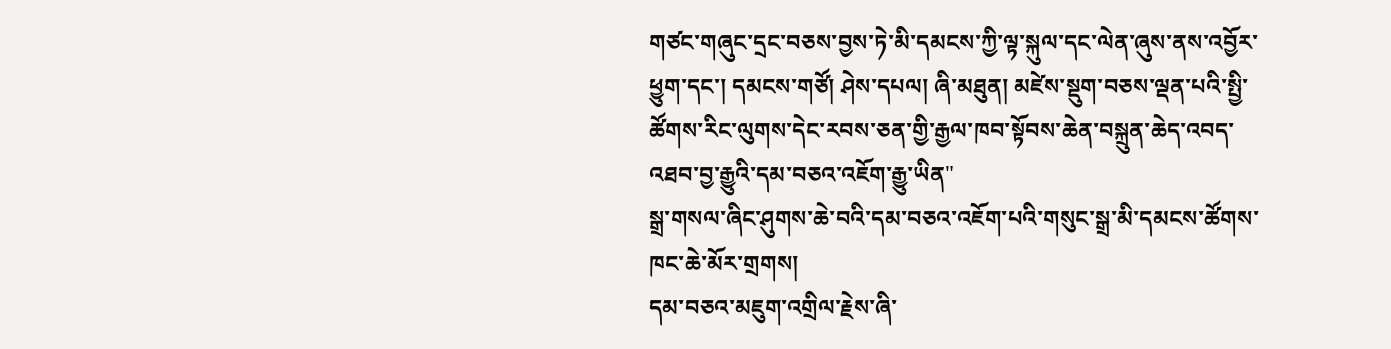གཙང་གཞུང་དྲང་བཅས་བྱས་ཏེ་མི་དམངས་ཀྱི་ལྟ་སྐུལ་དང་ལེན་ཞུས་ནས་འབྱོར་ཕྱུག་དང་། དམངས་གཙོ། ཤེས་དཔལ། ཞི་མཐུན། མཛེས་སྡུག་བཅས་ལྡན་པའི་སྤྱི་ཚོགས་རིང་ལུགས་དེང་རབས་ཅན་གྱི་རྒྱལ་ཁབ་སྟོབས་ཆེན་བསྐྲུན་ཆེད་འབད་འཐབ་བྱ་རྒྱུའི་དམ་བཅའ་འཇོག་རྒྱུ་ཡིན"
སྒྲ་གསལ་ཞིང་ཤུགས་ཆེ་བའི་དམ་བཅའ་འཇོག་པའི་གསུང་སྒྲ་མི་དམངས་ཚོགས་ཁང་ཆེ་མོར་གྲགས།
དམ་བཅའ་མཇུག་འགྲིལ་རྗེས་ཞི་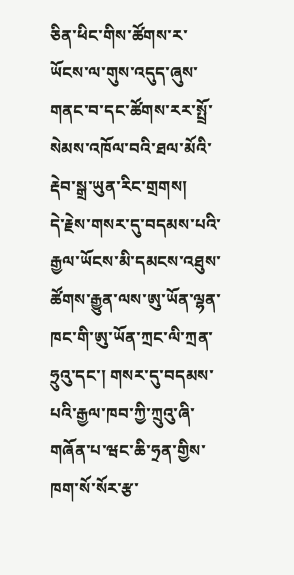ཅིན་ཕིང་གིས་ཚོགས་ར་ཡོངས་ལ་གུས་འདུད་ཞུས་གནང་བ་དང་ཚོགས་རར་སྤྲོ་སེམས་འཁོལ་བའི་ཐལ་མོའི་རྡེབ་སྒྲ་ཡུན་རིང་གྲགས།
དེ་རྗེས་གསར་དུ་བདམས་པའི་རྒྱལ་ཡོངས་མི་དམངས་འཐུས་ཚོགས་རྒྱུན་ལས་ཨུ་ཡོན་ལྷན་ཁང་གི་ཨུ་ཡོན་ཀྲང་ལི་ཀྲན་ཧྲུའུ་དང་། གསར་དུ་བདམས་པའི་རྒྱལ་ཁབ་ཀྱི་ཀྲུའུ་ཞི་གཞོན་པ་ཝང་ཆི་ཧྲན་གྱིས་ཁག་སོ་སོར་རྩ་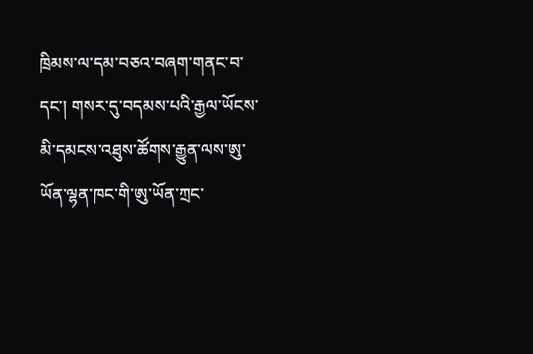ཁྲིམས་ལ་དམ་བཅའ་བཞག་གནང་བ་དང་། གསར་དུ་བདམས་པའི་རྒྱལ་ཡོངས་མི་དམངས་འཐུས་ཚོགས་རྒྱུན་ལས་ཨུ་ཡོན་ལྷན་ཁང་གི་ཨུ་ཡོན་ཀྲང་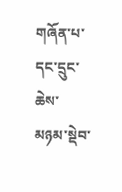གཞོན་པ་དང་དྲུང་ཆེས་མཉམ་སྡེབ་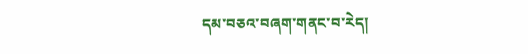དམ་བཅའ་བཞག་གནང་བ་རེད།